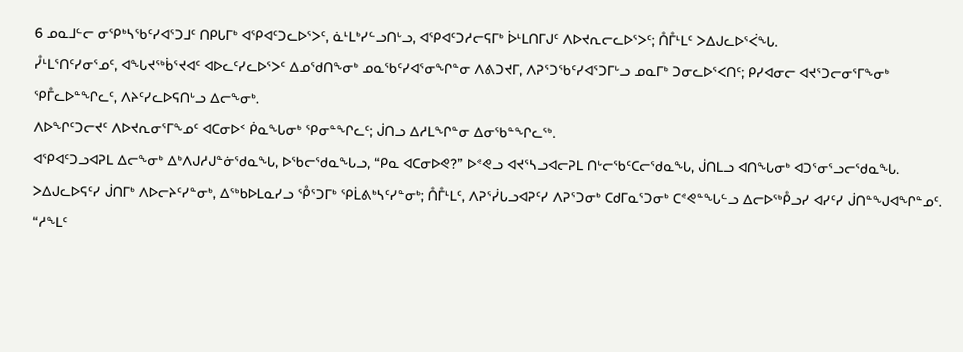6 ᓄᓇᒧᓪᓕ ᓂᕿᒃᓴᖃᑦᓯᐊᕐᑐᒧᑦ ᑎᑭᒐᒥᒃ ᐊᕿᐊᑦᑐᓚᐅᕐᐳᑦ, ᓈᒻᒪᒃᓯᓪᓗᑎᒡᓗ, ᐊᕿᐊᑦᑐᓱᓕᕋᒥᒃ ᐆᒻᒪᑎᒥᒍᑦ ᐱᐅᔪᕆᓕᓚᐅᕐᐳᑦ; ᑍᒤᒻᒪᑦ ᐳᐃᒍᓚᐅᕐᐹᖓ.
ᓮᒻᒪᕐᑎᑦᓯᓂᕐᓄᑦ, ᐊᖓᔪᖅᑳᕐᔪᐊᑦ ᐊᐅᓚᑦᓯᓚᐅᕐᐳᑦ ᐃᓄᖁᑎᖕᓂᒃ ᓄᓇᖃᑦᓯᐊᕐᓂᖏᓐᓂ ᐱᕕᑐᔪᒥ, ᐱᕈᕐᑐᖃᑦᓯᐊᕐᑐᒥᒡᓗ ᓄᓇᒥᒃ ᑐᓂᓚᐅᕐᐸᑎᑦ; ᑭᓯᐊᓂᓕ ᐊᔪᕐᑐᓕᓂᕐᒥᖕᓂᒃ ᕿᒤᓚᐅᓐᖏᓚᑦ, ᐱᔨᑦᓯᓚᐅᕋᑎᒡᓗ ᐃᓕᖕᓂᒃ.
ᐱᐅᖏᑦᑐᓕᔪᑦ ᐱᐅᔪᕆᓂᕐᒥᖕᓄᑦ ᐊᑕᓂᐅᑉ ᑮᓇᖓᓂᒃ ᕿᓂᓐᖏᓚᑦ; ᒎᑎᓗ ᐃᓱᒪᖏᓐᓂ ᐃᓂᖃᓐᖏᓚᖅ.
ᐊᕿᐊᑦᑐᓗᐊᕈᒪ ᐃᓕᖕᓂᒃ ᐃᒃᐱᒍᓱᒍᓐᓃᖁᓇᖓ, ᐅᖃᓕᖁᓇᖓᓗ, “ᑭᓇ ᐊᑕᓂᐅᕙ?” ᐅᕝᕙᓗ ᐊᔪᕐᓴᓗᐊᓕᕈᒪ ᑎᒡᓕᖃᑦᑕᓕᖁᓇᖓ, ᒎᑎᒪᓗ ᐊᑎᖓᓂᒃ ᐊᑐᕐᓂᕐᓗᓕᖁᓇᖓ.
ᐳᐃᒍᓚᐅᕋᑦᓯ ᒎᑎᒥᒃ ᐱᐅᓕᔨᑦᓯᓐᓂᒃ, ᐃᖅᑲᐅᒪᓇᓯᓗ ᕾᕐᑐᒥᒃ ᕿᒫᕕᒃᓴᑦᓯᓐᓂᒃ; ᑍᒤᒻᒪᑦ, ᐱᕈᕐᓰᒐᓗᐊᕈᑦᓯ ᐱᕈᕐᑐᓂᒃ ᑕᑯᒥᓇᕐᑐᓂᒃ ᑕᕝᕙᓐᖓᓪᓗ ᐃᓕᐅᖅᑬᓗᓯ ᐊᓯᑦᓯ ᒎᑎᓐᖑᐊᖏᓐᓄᑦ.
“ᓱᖕᒪᑦ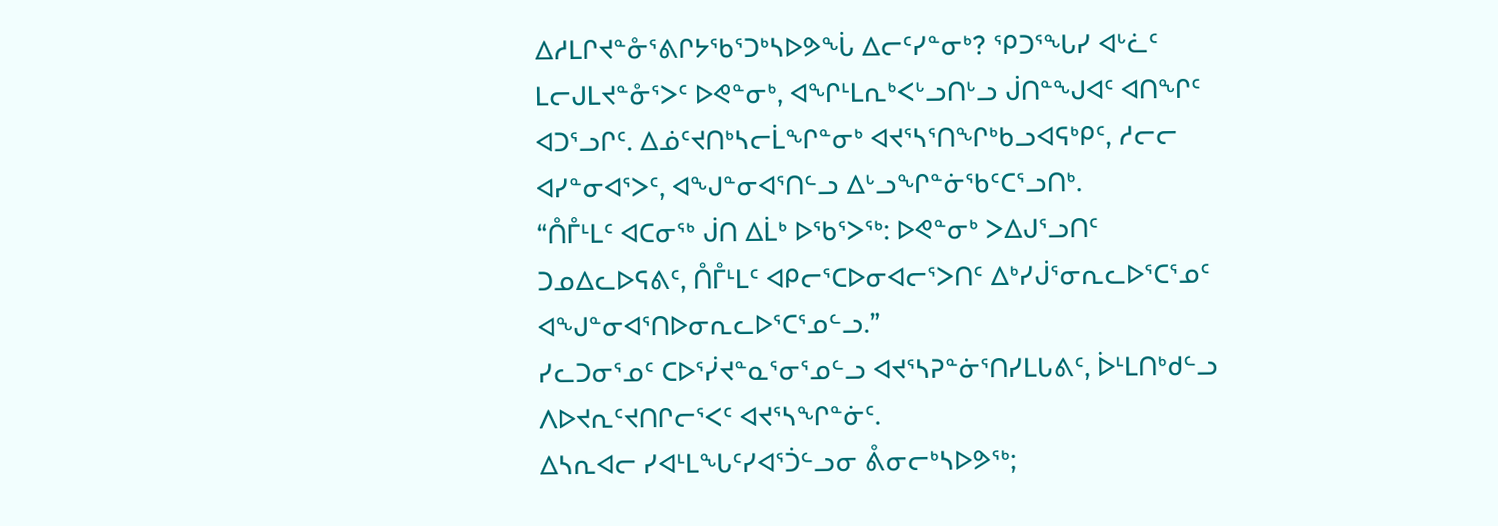ᐃᓱᒪᒋᔪᓐᓁᕐᕕᒋᔭᖃᕐᑐᒃᓴᐅᕗᖔ ᐃᓕᑦᓯᓐᓂᒃ? ᕿᑐᕐᖓᓯ ᐊᒡᓛᑦ ᒪᓕᒍᒪᔪᓐᓁᕐᐳᑦ ᐅᕙᓐᓂᒃ, ᐊᖏᒻᒪᕆᒃᐸᒡᓗᑎᒡᓗ ᒎᑎᓐᖑᐊᑦ ᐊᑎᖏᑦ ᐊᑐᕐᓗᒋᑦ. ᐃᓅᑦᔪᑎᒃᓴᓕᒫᖏᓐᓂᒃ ᐊᔪᕐᓴᕐᑎᖏᒃᑲᓗᐊᕋᒃᑭᑦ, ᓱᓕᓕ ᐊᓯᓐᓂᐊᕐᐳᑦ, ᐊᖑᓐᓂᐊᕐᑎᓪᓗ ᐃᒡᓗᖏᓐᓃᖃᑦᑕᕐᓗᑎᒃ.
“ᑍᒤᒻᒪᑦ ᐊᑕᓂᖅ ᒎᑎ ᐃᒫᒃ ᐅᖃᕐᐳᖅ: ᐅᕙᓐᓂᒃ ᐳᐃᒍᕐᓗᑎᑦ ᑐᓄᐃᓚᐅᕋᕕᑦ, ᑍᒤᒻᒪᑦ ᐊᑭᓕᕐᑕᐅᓂᐊᓕᕐᐳᑎᑦ ᐃᒃᓯᒎᕐᓂᕆᓚᐅᕐᑕᕐᓄᑦ ᐊᖑᓐᓂᐊᕐᑎᐅᓂᕆᓚᐅᕐᑕᕐᓄᓪᓗ.”
ᓯᓚᑐᓂᕐᓄᑦ ᑕᐅᕐᓰᔪᓐᓇᕐᓂᕐᓄᓪᓗ ᐊᔪᕐᓴᕈᓐᓃᕐᑎᓯᒪᒐᕕᑦ, ᐆᒻᒪᑎᒃᑯᓪᓗ ᐱᐅᔪᕆᑦᔪᑎᒋᓕᕐᐸᑦ ᐊᔪᕐᓴᖏᓐᓃᑦ.
ᐃᓴᕆᐊᓕ ᓯᐊᒻᒪᖓᑦᓯᐊᕐᑑᓪᓗᓂ ᕔᓂᓕᒃᓴᐅᕗᖅ;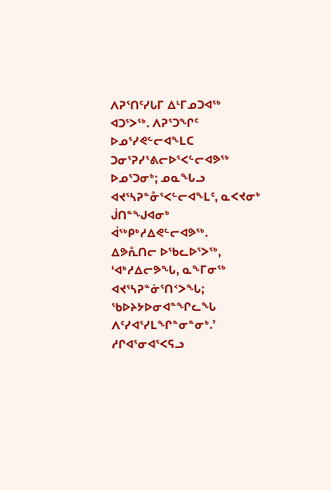ᐱᕈᕐᑎᑦᓯᒐᒥ ᐃᒻᒥᓄᑐᐊᖅ ᐊᑐᕐᐳᖅ. ᐱᕈᕐᑐᖏᑦ ᐅᓄᕐᓯᕙᓪᓕᐊᖕᒪᑕ ᑐᓂᕐᕈᓯᕐᕕᓕᐅᕐᐸᓪᓕᐊᕗᖅ ᐅᓄᕐᑐᓂᒃ; ᓄᓇᖓᓗ ᐊᔪᕐᓴᕈᓐᓁᕐᐸᓪᓕᐊᖕᒪᑦ, ᓇᐸᔪᓂᒃ ᒎᑎᓐᖑᐊᓂᒃ ᐋᖅᑭᒃᓱᐃᕙᓪᓕᐊᕗᖅ.
ᐃᕗᕅᑎᓕ ᐅᖃᓚᐅᕐᐳᖅ, ‘ᐊᒃᓱᐃᓕᕗᖓ, ᓇᖕᒥᓂᖅ ᐊᔪᕐᓴᕈᓐᓃᕐᑎᑉᐳᖓ; ᖃᐅᔨᔭᐅᓂᐊᓐᖏᓚᖓ ᐱᑦᓯᐊᕐᓯᒪᖏᓐᓂᓐᓂᒃ.’
ᓱᒋᐊᕐᓂᐊᕐᐸᕋᓗ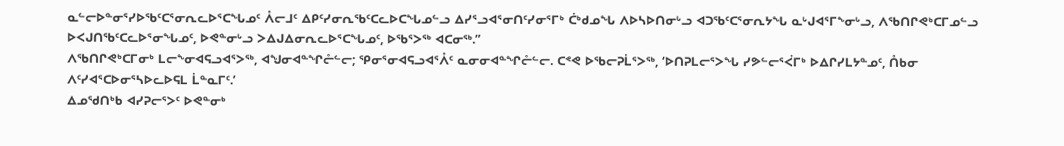ᓇᓪᓕᐅᓐᓂᕐᓯᐅᖃᑦᑕᕐᓂᕆᓚᐅᕐᑕᖓᓄᑦ ᐰᓕᒧᑦ ᐃᑭᑦᓯᓂᕆᖃᑦᑕᓚᐅᑕᖓᓄᓪᓗ ᐃᓯᕐᓗᐊᕐᓂᑎᑦᓯᓂᕐᒥᒃ ᑖᒃᑯᓄᖓ ᐱᐅᓴᐅᑎᓂᒡᓗ ᐊᑐᖃᑦᑕᕐᓂᕆᔭᖓ ᓇᒡᒍᐊᕐᒥᖕᓂᒡᓗ, ᐱᖃᑎᒋᕙᒃᑕᒥᓄᓪᓗ ᐅᐸᒍᑎᖃᑦᑕᓚᐅᕐᓂᖓᓄᑦ, ᐅᕙᓐᓂᒡᓗ ᐳᐃᒍᐃᓂᕆᓚᐅᕐᑕᖓᓄᑦ, ᐅᖃᕐᐳᖅ ᐊᑕᓂᖅ.”
ᐱᖃᑎᒋᕙᒃᑕᒥᓂᒃ ᒪᓕᖕᓂᐊᕋᓗᐊᕐᐳᖅ, ᐊᖑᓂᐊᓐᖏᓔᓪᓕ; ᕿᓂᕐᓂᐊᕋᓗᐊᕐᐰᑦ ᓇᓂᓂᐊᓐᖏᓔᓪᓕ. ᑕᕝᕙ ᐅᖃᓕᕈᒫᕐᐳᖅ, ‘ᐅᑎᕈᒪᓕᕐᐳᖓ ᓯᕗᓪᓕᕐᐹᒥᒃ ᐅᐃᒋᓯᒪᔭᓐᓄᑦ, ᑍᑲᓂ ᐱᑦᓯᐊᕐᑕᐅᓂᕐᓴᐅᓚᐅᕋᒪ ᒫᓐᓇᒥᑦ.’
ᐃᓄᖁᑎᒃᑲ ᐊᓯᕈᓕᕐᐳᑦ ᐅᕙᓐᓂᒃ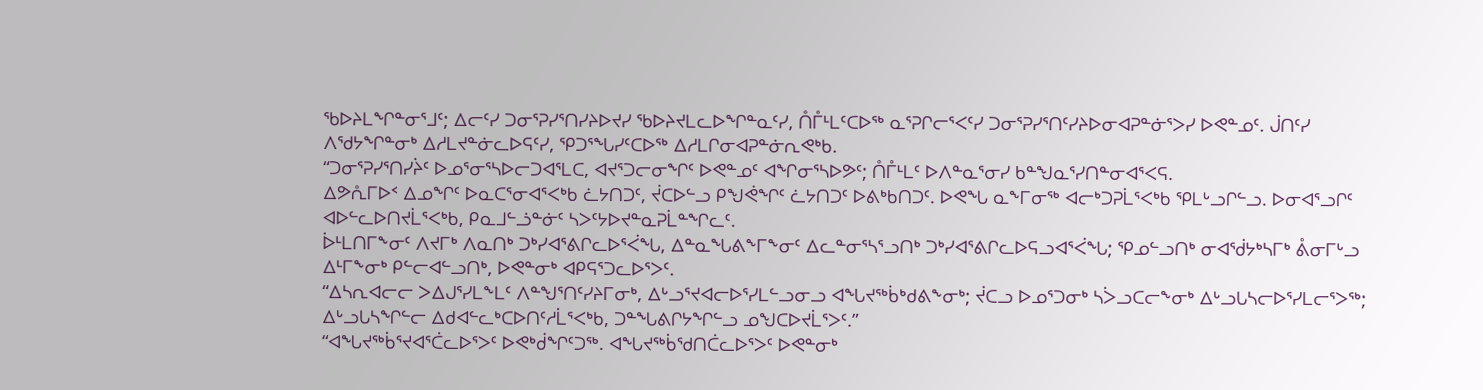ᖃᐅᔨᒪᖏᓐᓂᕐᒧᑦ; ᐃᓕᑦᓯ ᑐᓂᕐᕈᓯᕐᑎᓯᔨᐅᔪᓯ ᖃᐅᔨᔪᒪᓚᐅᖏᓐᓇᑦᓯ, ᑍᒤᒻᒪᑦᑕᐅᖅ ᓇᕐᕈᒋᓕᕐᐸᑦᓯ ᑐᓂᕐᕈᓯᕐᑎᑦᓯᔨᐅᓂᐊᕈᓐᓃᕐᐳᓯ ᐅᕙᓐᓄᑦ. ᒎᑎᑦᓯ ᐱᖁᔭᖏᓐᓂᒃ ᐃᓱᒪᔪᓐᓃᓚᐅᕋᑦᓯ, ᕿᑐᕐᖓᓯᑦᑕᐅᖅ ᐃᓱᒪᒋᓂᐊᕈᓐᓃᕆᕙᒃᑲ.
“ᑐᓂᕐᕈᓯᕐᑎᓯᔩᑦ ᐅᓄᕐᓂᕐᓴᐅᓕᑐᐊᕐᒪᑕ, ᐊᔪᕐᑐᓕᓂᖏᑦ ᐅᕙᓐᓄᑦ ᐊᖏᓂᕐᓴᐅᕗᑦ; ᑍᒤᒻᒪᑦ ᐅᐱᓐᓇᕐᓂᓯ ᑲᓐᖑᓇᕐᓯᑎᓐᓂᐊᕐᐸᕋ.
ᐃᕗᕅᒥᐅᑉ ᐃᓄᖏᑦ ᐅᓇᑕᕐᓂᐊᕐᐸᒃᑲ ᓛᔭᑎᑐᑦ, ᔫᑕᐅᓪᓗ ᑭᖑᕚᖏᑦ ᓛᔭᑎᑐᑦ ᐅᕕᒃᑲᑎᑐᑦ. ᐅᕙᖓ ᓇᖕᒥᓂᖅ ᐊᓕᒃᑐᕈᒫᕐᐸᒃᑲ ᕿᒪᒡᓗᒋᓪᓗ. ᐅᓂᐊᕐᓗᒋᑦ ᐊᐅᓪᓚᐅᑎᔪᒫᕐᐸᒃᑲ, ᑭᓇᒧᓪᓘᓐᓃᑦ ᓴᐳᑦᔭᐅᔪᓐᓇᕈᒫᓐᖏᓚᑦ.
ᐆᒻᒪᑎᒥᖕᓂᑦ ᐱᔪᒥᒃ ᐱᓇᑎᒃ ᑐᒃᓯᐊᕐᕕᒋᓚᐅᕐᐹᖓ, ᐃᓐᓇᖓᕕᖕᒥᖕᓂᑦ ᐃᓚᓐᓂᕐᓴᕐᓗᑎᒃ ᑐᒃᓯᐊᕐᕕᒋᓚᐅᕋᓗᐊᕐᐹᖓ; ᕿᓄᓪᓗᑎᒃ ᓂᐊᖂᔭᒃᓴᒥᒃ ᕔᓂᒥᒡᓗ ᐃᒻᒥᖕᓂᒃ ᑭᓪᓕᐊᓪᓗᑎᒃ, ᐅᕙᓐᓂᒃ ᐊᑭᕋᕐᑐᓚᐅᕐᐳᑦ.
“ᐃᓴᕆᐊᓕᓕ ᐳᐃᒍᕐᓯᒪᖕᒪᑦ ᐱᓐᖑᕐᑎᑦᓯᔨᒥᓂᒃ, ᐃᒡᓗᕐᔪᐊᓕᐅᕐᓯᒪᓪᓗᓂᓗ ᐊᖓᔪᖅᑳᒃᑯᕕᖕᓂᒃ; ᔫᑕᓗ ᐅᓄᕐᑐᓂᒃ ᓴᐴᓗᑕᓕᖕᓂᒃ ᐃᒡᓗᒐᓴᓕᐅᕐᓯᒪᓕᕐᐳᖅ; ᐃᒡᓗᒐᓴᖏᓪᓕ ᐃᑯᐊᓪᓚᒃᑕᐅᑎᑦᓱᒫᕐᐸᒃᑲ, ᑐᓐᖓᕕᒋᔭᖏᓪᓗ ᓄᖑᑕᐅᔪᒫᕐᐳᑦ.”
“ᐊᖓᔪᖅᑳᕐᔪᐊᕐᑖᓚᐅᕐᐳᑦ ᐅᕙᒃᑰᖏᑦᑐᖅ. ᐊᖓᔪᖅᑳᖁᑎᑖᓚᐅᕐᐳᑦ ᐅᕙᓐᓂᒃ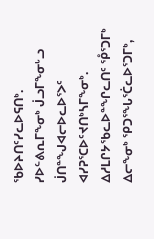ᖃᐅᔨᑎᑦᓯᓚᐅᕋᑎᒃ. ᓯᐅᓪᕕᕆᒥᖕᓂᒃ ᒎᓗᒥᖕᓂᒡᓗ ᒎᑎᓐᖑᐊᓕᐅᓚᐅᕐᐳᑦ ᐊᓯᕈᕐᑕᐅᑦᔪᑎᒃᓴᒥᖕᓂᒃ.
ᐃᓱᒪᒋᔭᖃᓚᐅᓐᖏᓚᑎᑦ ᕾᕐᑐᒥᒃ ᐃᓕᖕᓂᒃ ᕿᑐᕐᖓᕐᑖᓚᐅᕐᑐᒥᒃ,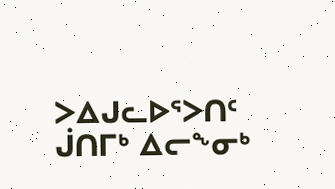ᐳᐃᒍᓚᐅᕐᐳᑎᑦ ᒎᑎᒥᒃ ᐃᓕᖕᓂᒃ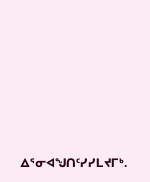ᐃᕐᓂᐊᖑᑎᑦᓯᓯᒪᔪᒥᒃ.